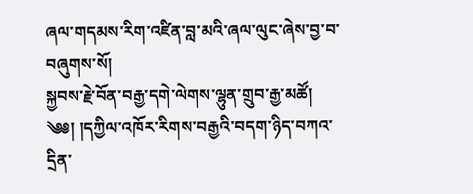ཞལ་གདམས་རིག་འཛིན་བླ་མའི་ཞལ་ལུང་ཞེས་བྱ་བ་བཞུགས་སོ།
སྐྱབས་རྗེ་བོན་བརྒྱ་དགེ་ལེགས་ལྷུན་གྲུབ་རྒྱ་མཚོ།
༄༅། །དཀྱིལ་འཁོར་རིགས་བརྒྱའི་བདག་ཉིད་བཀའ་དྲིན་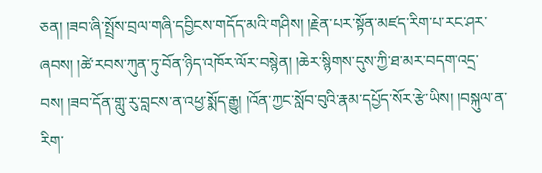ཅན། །ཟབ་ཞི་སྤྲོས་བྲལ་གཞི་དབྱིངས་གདོད་མའི་གཤིས། །རྗེན་པར་སྟོན་མཛད་རིག་པ་རང་ཤར་ཞབས། །ཚེ་རབས་ཀུན་ཏུ་བོན་ཉིད་འཁོར་ལོར་བསྙེན། །ཆེར་སྙིགས་དུས་ཀྱི་ཐ་མར་བདག་འདྲ་བས། །ཟབ་དོན་གླུ་རུ་བླངས་ན་འཕྱ་སྨོད་རྒྱུ། །འོན་ཀྱང་སློབ་བུའི་རྣམ་དཔྱོད་སོར་རྩེ་ཡིས། །བསྐུལ་ན་རིག་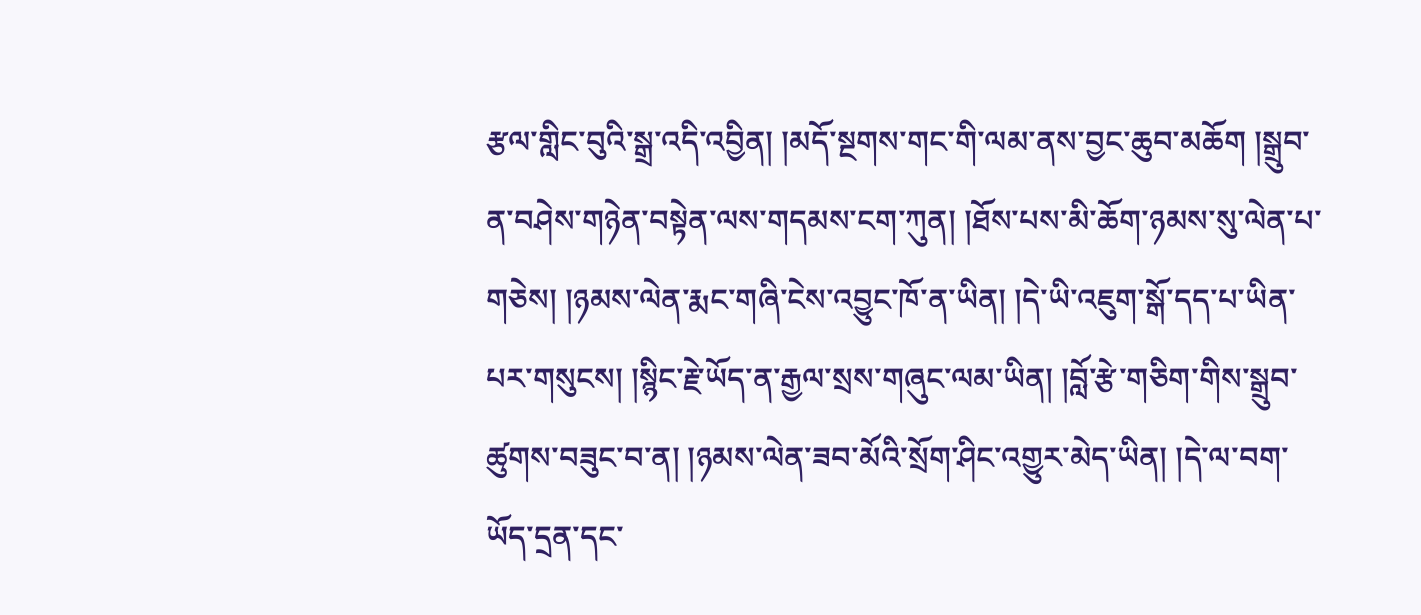རྩལ་གླིང་བུའི་སྒྲ་འདི་འབྱིན། །མདོ་སྔགས་གང་གི་ལམ་ནས་བྱང་ཆུབ་མཆོག །སྒྲུབ་ན་བཤེས་གཉེན་བསྟེན་ལས་གདམས་ངག་ཀུན། །ཐོས་པས་མི་ཆོག་ཉམས་སུ་ལེན་པ་གཅེས། །ཉམས་ལེན་རྨང་གཞི་ངེས་འབྱུང་ཁོ་ན་ཡིན། །དེ་ཡི་འཇུག་སྒོ་དད་པ་ཡིན་པར་གསུངས། །སྙིང་རྗེ་ཡོད་ན་རྒྱལ་སྲས་གཞུང་ལམ་ཡིན། །བློ་རྩེ་གཅིག་གིས་སྒྲུབ་ཚུགས་བཟུང་བ་ན། །ཉམས་ལེན་ཟབ་མོའི་སྲོག་ཤིང་འགྱུར་མེད་ཡིན། །དེ་ལ་བག་ཡོད་དྲན་དང་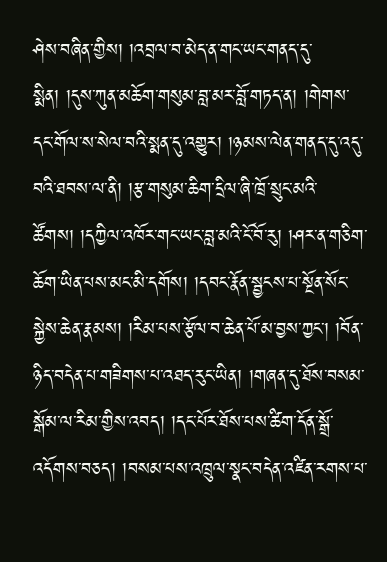ཤེས་བཞིན་གྱིས། །འབྲལ་བ་མེད་ན་གང་ཡང་གནད་དུ་སྨིན། །དུས་ཀུན་མཆོག་གསུམ་བླ་མར་བློ་གཏད་ན། །གེགས་དང་གོལ་ས་སེལ་བའི་སྨན་དུ་འགྱུར། །ཉམས་ལེན་གནད་དུ་འདུ་བའི་ཐབས་ལ་ནི། །རྩ་གསུམ་ཆིག་དྲིལ་ཞི་ཁྲོ་སྲུང་མའི་ཚོགས། །དཀྱིལ་འཁོར་གང་ཡང་བླ་མའི་ངོ་བོ་རུ། །ཤར་ན་གཅིག་ཆོག་ཡིན་པས་མང་མི་དགོས། །དབང་རྣོན་སྦྱངས་པ་སྔོན་སོང་སྐྱེས་ཆེན་རྣམས། །རིམ་པས་རྩོལ་བ་ཆེན་པོ་མ་བྱས་ཀྱང་། །བོན་ཉིད་བདེན་པ་གཟིགས་པ་འཐད་རུང་ཡིན། །གཞན་དུ་ཐོས་བསམ་སྒོམ་ལ་རིམ་གྱིས་འབད། །དང་པོར་ཐོས་པས་ཚིག་དོན་སྒྲོ་འདོགས་བཅད། །བསམ་པས་འཁྲུལ་སྣང་བདེན་འཛིན་རགས་པ་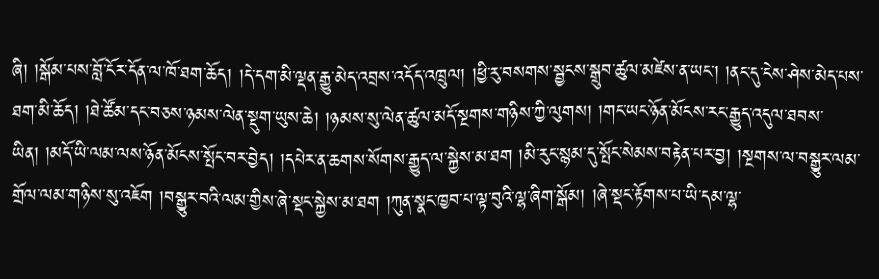ཞི། །སྒོམ་པས་བློ་ངོར་དོན་ལ་ཁོ་ཐག་ཆོད། །དེ་དག་མི་ལྡན་རྒྱུ་མེད་འབྲས་འདོད་འཁྲུལ། །ཕྱི་རུ་བསགས་སྦྱངས་སྒྲུབ་ཚུལ་མཛེས་ན་ཡང་། །ནང་དུ་ངེས་ཤེས་མེད་པས་ཐག་མི་ཆོད། །ཐེ་ཚོམ་དང་བཅས་ཉམས་ལེན་སྡུག་ཡུས་ཆེ། །ཉམས་སུ་ལེན་ཚུལ་མདོ་སྔགས་གཉིས་ཀྱི་ལུགས། །གང་ཡང་ཉོན་མོངས་རང་རྒྱུད་འདུལ་ཐབས་ཡིན། །མདོ་ཡི་ལམ་ལས་ཉོན་མོངས་སྤོང་བར་བྱེད། །དཔེར་ན་ཆགས་སོགས་རྒྱུད་ལ་སྐྱེས་མ་ཐག །མི་རུང་སྙམ་དུ་སྤོང་སེམས་བརྟེན་པར་བྱ། །སྔགས་ལ་བསྒྱུར་ལམ་གྲོལ་ལམ་གཉིས་སུ་འཇོག །བསྒྱུར་བའི་ལམ་གྱིས་ཞེ་སྡང་སྐྱེས་མ་ཐག །ཀུན་སྣང་ཁྱབ་པ་ལྟ་བུའི་ལྷ་ཞིག་སྒོམ། །ཞེ་སྡང་རྟོགས་པ་ཡི་དམ་ལྷ་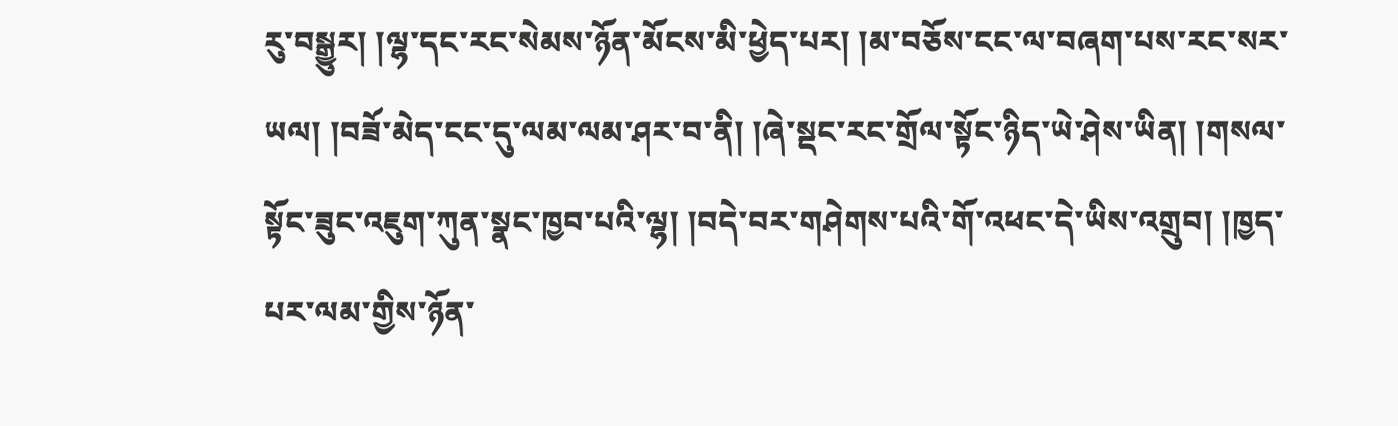རུ་བསྒྱུར། །ལྷ་དང་རང་སེམས་ཉོན་མོངས་མི་ཕྱེད་པར། །མ་བཅོས་ངང་ལ་བཞག་པས་རང་སར་ཡལ། །བཟོ་མེད་ངང་དུ་ལམ་ལམ་ཤར་བ་ནི། །ཞེ་སྡང་རང་གྲོལ་སྟོང་ཉིད་ཡེ་ཤེས་ཡིན། །གསལ་སྟོང་ཟུང་འཇུག་ཀུན་སྣང་ཁྱབ་པའི་ལྷ། །བདེ་བར་གཤེགས་པའི་གོ་འཕང་དེ་ཡིས་འགྲུབ། །ཁྱད་པར་ལམ་གྱིས་ཉོན་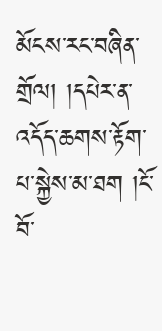མོངས་རང་བཞིན་གྲོལ། །དཔེར་ན་འདོད་ཆགས་རྟོག་པ་སྐྱེས་མ་ཐག །ངོ་བོ་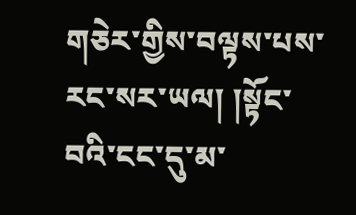གཅེར་གྱིས་བལྟས་པས་རང་སར་ཡལ། །སྟོང་བའི་ངང་དུ་མ་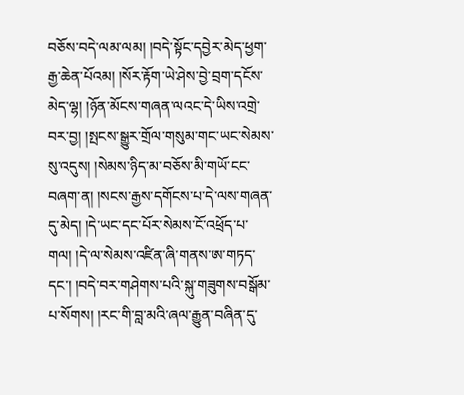བཅོས་བདེ་ལམ་ལམ། །བདེ་སྟོང་དབྱེར་མེད་ཕྱག་རྒྱ་ཆེན་པོའམ། །སོར་རྟོག་ཡེ་ཤེས་བྱེ་བྲག་དངོས་མེད་ལྷ། །ཉོན་མོངས་གཞན་ལའང་དེ་ཡིས་འགྲེ་བར་བྱ། །སྤངས་སྒྱུར་གྲོལ་གསུམ་གང་ཡང་སེམས་སུ་འདུས། །སེམས་ཉིད་མ་བཅོས་མི་གཡོ་ངང་བཞག་ན། །སངས་རྒྱས་དགོངས་པ་དེ་ལས་གཞན་དུ་མེད། །དེ་ཡང་དང་པོར་སེམས་ངོ་འཕྲོད་པ་གལ། །དེ་ལ་སེམས་འཛིན་ཞི་གནས་ཨ་གཏད་དང་། །བདེ་བར་གཤེགས་པའི་སྐུ་གཟུགས་བསྒོམ་པ་སོགས། །རང་གི་བླ་མའི་ཞལ་རྒྱུན་བཞིན་དུ་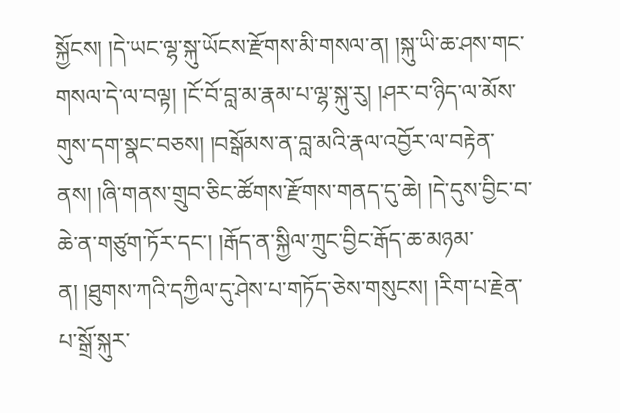སྐྱོངས། །དེ་ཡང་ལྷ་སྐུ་ཡོངས་རྫོགས་མི་གསལ་ན། །སྐུ་ཡི་ཆ་ཤས་གང་གསལ་དེ་ལ་བལྟ། །ངོ་བོ་བླ་མ་རྣམ་པ་ལྷ་སྐུ་རུ། །ཤར་བ་ཉིད་ལ་མོས་གུས་དག་སྣང་བཅས། །བསྒོམས་ན་བླ་མའི་རྣལ་འབྱོར་ལ་བརྟེན་ནས། །ཞི་གནས་གྲུབ་ཅིང་ཚོགས་རྫོགས་གནད་དུ་ཆེ། །དེ་དུས་བྱིང་བ་ཆེ་ན་གཙུག་ཏོར་དང་། །རྒོད་ན་སྐྱིལ་ཀྲུང་བྱིང་རྒོད་ཆ་མཉམ་ན། །ཐུགས་ཀའི་དཀྱིལ་དུ་ཤེས་པ་གཏོད་ཅེས་གསུངས། །རིག་པ་རྗེན་པ་སྒྲོ་སྐུར་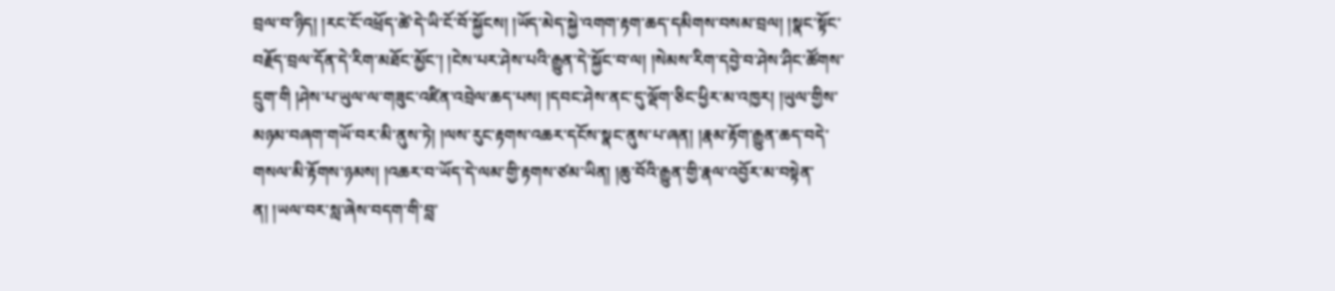བྲལ་བ་ཉིད། །རང་ངོ་འཕྲོད་ཚེ་དེ་ཡི་ངོ་བོ་སྐྱོངས། །ཡོད་མེད་སྐྱེ་འགག་རྟག་ཆད་དམིགས་བསམ་བྲལ། །སྣང་སྟོང་བརྗོད་བྲལ་དོན་དེ་རིག་མཐོང་མྱོང་། །ངེས་པར་ཤེས་པའི་རྒྱུན་དེ་སྐྱོང་བ་ལ། །སེམས་རིག་དབྱེ་བ་ཤེས་ཤིང་ཚོགས་དྲུག་གི །ཤེས་པ་ཡུལ་ལ་གཟུང་འཛིན་འབྲེལ་ཆད་པས། །དབང་ཤེས་ནང་དུ་ལྡོག་ཅིང་ཕྱིར་མ་འཁྱར། །ཡུལ་གྱིས་མཉམ་བཞག་གཡོ་བར་མི་ནུས་ཏེ། །ལས་རུང་རྟགས་འཆར་དངོས་སྣང་ནུས་པ་ཞན། །རྣམ་རྟོག་རྒྱུན་ཆད་བདེ་གསལ་མི་རྟོགས་ཉམས། །འཆར་བ་ཡོད་དེ་ལམ་གྱི་རྟགས་ཙམ་ཡིན། །ཆུ་བོའི་རྒྱུན་གྱི་རྣལ་འབྱོར་མ་བསྟེན་ན། །ཡལ་བར་སླ་ཞེས་བདག་གི་བླ་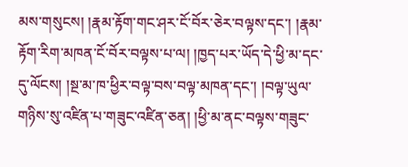མས་གསུངས། །རྣམ་རྟོག་གང་ཤར་ངོ་བོར་ཅེར་བལྟས་དང་། །རྣམ་རྟོག་རིག་མཁན་ངོ་བོར་བལྟས་པ་ལ། །ཁྱད་པར་ཡོད་དེ་ཕྱི་མ་དང་དུ་ལོངས། །སྔ་མ་ཁ་ཕྱིར་བལྟ་བས་བལྟ་མཁན་དང་། །བལྟ་ཡུལ་གཉིས་སུ་འཛིན་པ་གཟུང་འཛིན་ཅན། །ཕྱི་མ་ནང་བལྟས་གཟུང་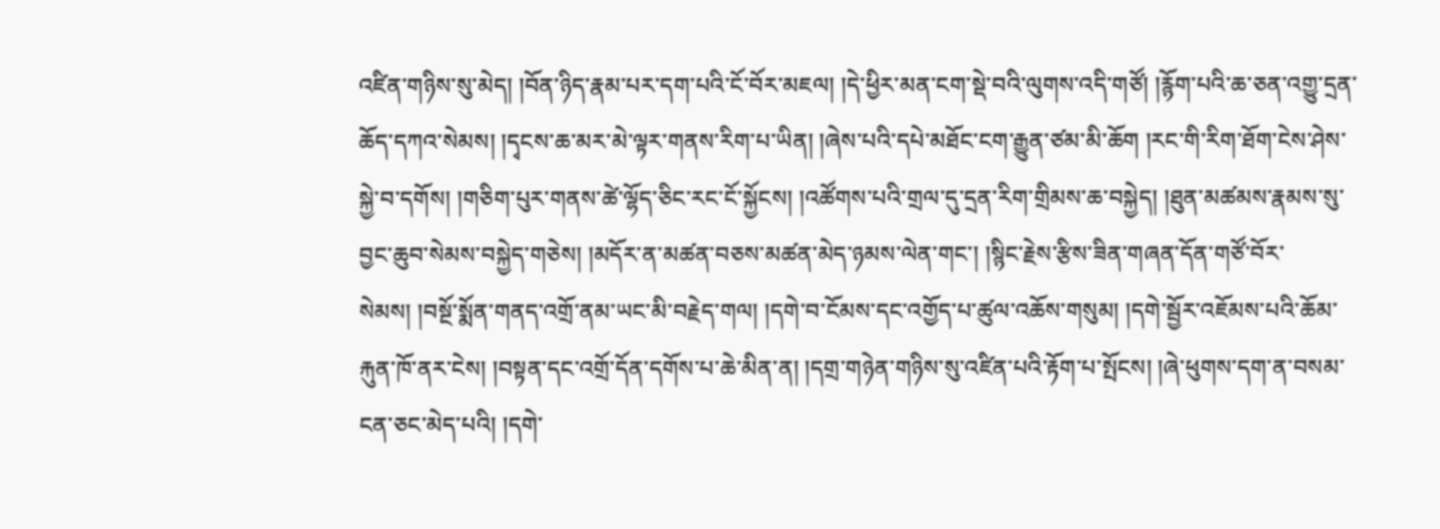འཛིན་གཉིས་སུ་མེད། །བོན་ཉིད་རྣམ་པར་དག་པའི་ངོ་བོར་མཇལ། །དེ་ཕྱིར་མན་ངག་སྡེ་བའི་ལུགས་འདི་གཙོ། །རྙོག་པའི་ཆ་ཅན་འགྱུ་དྲན་ཆོད་དཀའ་སེམས། །དྭངས་ཆ་མར་མེ་ལྟར་གནས་རིག་པ་ཡིན། །ཞེས་པའི་དཔེ་མཐོང་ངག་རྒྱུན་ཙམ་མི་ཆོག །རང་གི་རིག་ཐོག་ངེས་ཤེས་སྐྱེ་བ་དགོས། །གཅིག་པུར་གནས་ཚེ་ལྷོད་ཅིང་རང་ངོ་སྐྱོངས། །འཚོགས་པའི་གྲལ་དུ་དྲན་རིག་གྲིམས་ཆ་བསྐྱེད། །ཐུན་མཚམས་རྣམས་སུ་བྱང་ཆུབ་སེམས་བསྐྱེད་གཅེས། །མདོར་ན་མཚན་བཅས་མཚན་མེད་ཉམས་ལེན་གང་། །སྙིང་རྗེས་རྩིས་ཟིན་གཞན་དོན་གཙོ་བོར་སེམས། །བསྔོ་སྨོན་གནད་འགྲོ་ནམ་ཡང་མི་བརྗེད་གལ། །དགེ་བ་ངོམས་དང་འགྱོད་པ་ཚུལ་འཆོས་གསུམ། །དགེ་སྦྱོར་འཇོམས་པའི་ཆོམ་རྐུན་ཁོ་ནར་ངེས། །བསྟན་དང་འགྲོ་དོན་དགོས་པ་ཆེ་མིན་ན། །དགྲ་གཉེན་གཉིས་སུ་འཛིན་པའི་རྟོག་པ་སྤོངས། །ཞེ་ཕུགས་དག་ན་བསམ་ངན་ཅང་མེད་པའི། །དགེ་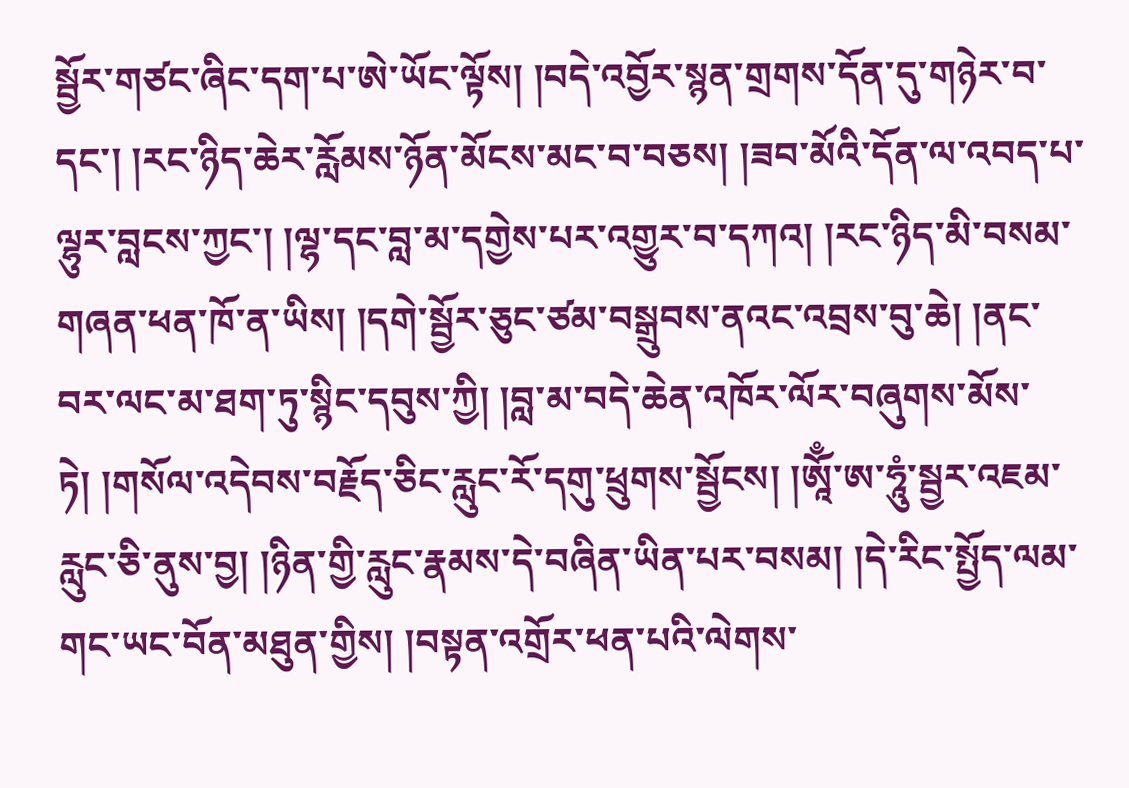སྦྱོར་གཙང་ཞིང་དག་པ་ཨེ་ཡོང་ལྟོས། །བདེ་འབྱོར་སྙན་གྲགས་དོན་དུ་གཉེར་བ་དང་། །རང་ཉིད་ཆེར་རློམས་ཉོན་མོངས་མང་བ་བཅས། །ཟབ་མོའི་དོན་ལ་འབད་པ་ལྷུར་བླངས་ཀྱང་། །ལྷ་དང་བླ་མ་དགྱེས་པར་འགྱུར་བ་དཀའ། །རང་ཉིད་མི་བསམ་གཞན་ཕན་ཁོ་ན་ཡིས། །དགེ་སྦྱོར་ཅུང་ཙམ་བསྒྲུབས་ནའང་འབྲས་བུ་ཆེ། །ནང་བར་ལང་མ་ཐག་ཏུ་སྙིང་དབུས་ཀྱི། །བླ་མ་བདེ་ཆེན་འཁོར་ལོར་བཞུགས་མོས་ཏེ། །གསོལ་འདེབས་བརྗོད་ཅིང་རླུང་རོ་དགུ་ཕྲུགས་སྦྱོངས། །ཨཱོྃ་ཨ་ཧཱུཾ་སྦྱར་འཇམ་རླུང་ཅི་ནུས་བྱ། །ཉིན་གྱི་རླུང་རྣམས་དེ་བཞིན་ཡིན་པར་བསམ། །དེ་རིང་སྤྱོད་ལམ་གང་ཡང་བོན་མཐུན་གྱིས། །བསྟན་འགྲོར་ཕན་པའི་ལེགས་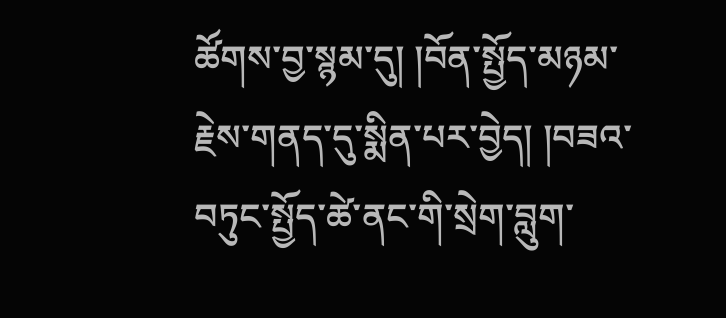ཚོགས་བྱ་སྙམ་དུ། །བོན་སྤྱོད་མཉམ་རྗེས་གནད་དུ་སྨིན་པར་བྱེད། །བཟའ་བཏུང་སྤྱོད་ཚེ་ནང་གི་སྲེག་བླུག་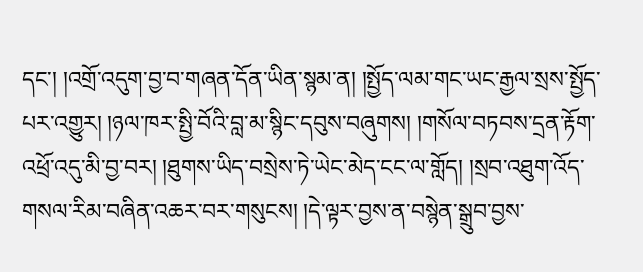དང་། །འགྲོ་འདུག་བྱ་བ་གཞན་དོན་ཡིན་སྙམ་ན། །སྤྱོད་ལམ་གང་ཡང་རྒྱལ་སྲས་སྤྱོད་པར་འགྱུར། །ཉལ་ཁར་སྤྱི་བོའི་བླ་མ་སྙིང་དབུས་བཞུགས། །གསོལ་བཏབས་དྲན་རྟོག་འཕྲོ་འདུ་མི་བྱ་བར། །ཐུགས་ཡིད་བསྲེས་ཏེ་ཡེང་མེད་ངང་ལ་གློད། །སྲབ་འཐུག་འོད་གསལ་རིམ་བཞིན་འཆར་བར་གསུངས། །དེ་ལྟར་བྱས་ན་བསྙེན་སྒྲུབ་བྱས་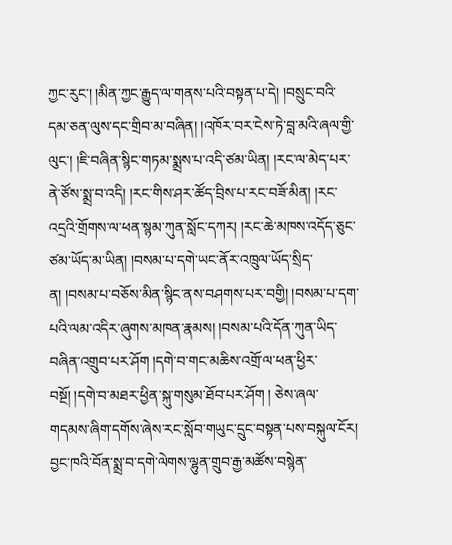ཀྱང་རུང་། །མིན་ཀྱང་རྒྱུད་ལ་གནས་པའི་བསྟན་པ་དེ། །བསྲུང་བའི་དམ་ཅན་ལུས་དང་གྲིབ་མ་བཞིན། །འཁོར་བར་ངེས་ཏེ་བླ་མའི་ཞལ་གྱི་ལུང་། །ཇི་བཞིན་སྙིང་གཏམ་སྨྲས་པ་འདི་ཙམ་ཡིན། །རང་ལ་མེད་པར་ནེ་ཙོས་སྨྲ་བ་འདི། །རང་གིས་ཤར་ཚོད་བྲིས་པ་རང་བཟོ་མིན། །རང་འདྲའི་གྲོགས་ལ་ཕན་སྙམ་ཀུན་སློང་དཀར། །རང་ཆེ་མཁས་འདོད་ཅུང་ཙམ་ཡོད་མ་ཡིན། །བསམ་པ་དགེ་ཡང་ནོར་འཁྲུལ་ཡོད་སྲིད་ན། །བསམ་པ་བཅོས་མིན་སྙིང་ནས་བཤགས་པར་བགྱི། །བསམ་པ་དག་པའི་ལམ་འདིར་ཞུགས་མཁན་རྣམས། །བསམ་པའི་དོན་ཀུན་ཡིད་བཞིན་འགྲུབ་པར་ཤོག །དགེ་བ་གང་མཆིས་འགྲོ་ལ་ཕན་ཕྱིར་བསྔོ། །དགེ་བ་མཐར་ཕྱིན་སྐུ་གསུམ་ཐོབ་པར་ཤོག ། ཅེས་ཞལ་གདམས་ཞིག་དགོས་ཞེས་རང་སློབ་གཡུང་དྲུང་བསྟན་པས་བསྐུལ་ངོར། བྱང་ཁའི་བོན་སྨྲ་བ་དགེ་ལེགས་ལྷུན་གྲུབ་རྒྱ་མཚོས་བསྙེན་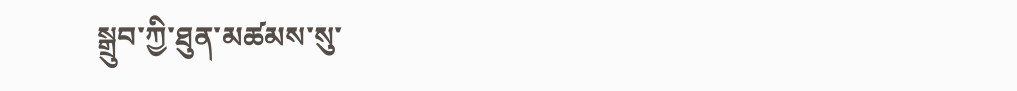སྒྲུབ་ཀྱི་ཐུན་མཚམས་སུ་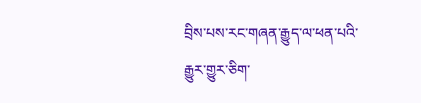བྲིས་པས་རང་གཞན་རྒྱུད་ལ་ཕན་པའི་རྒྱུར་གྱུར་ཅིག་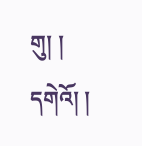གུ། ། དགེའོ། །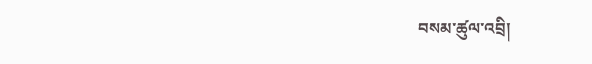བསམ་ཚུལ་འབྲི།